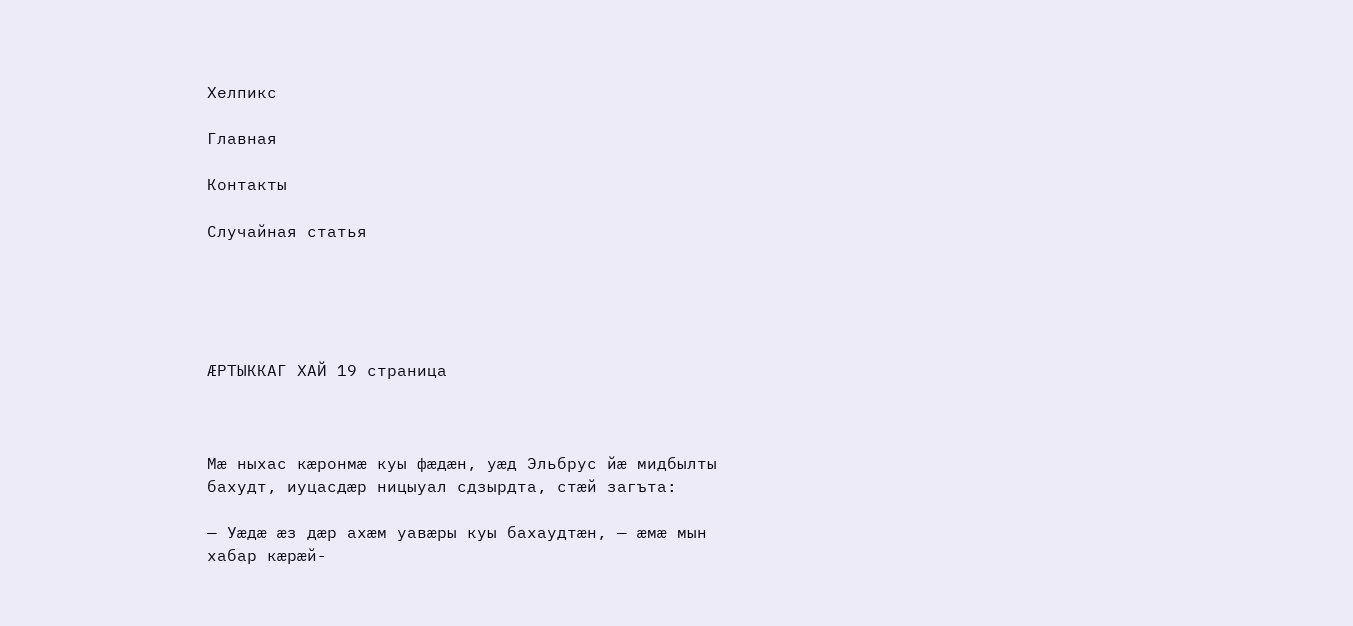Хелпикс

Главная

Контакты

Случайная статья





ÆРТЫККАГ ХАЙ 19 страница



Мæ ныхас кæронмæ куы фæдæн, уæд Эльбрус йæ мидбылты бахудт, иуцасдæр ницыуал сдзырдта, стæй загъта:

— Уæдæ æз дæр ахæм уавæры куы бахаудтæн, — æмæ мын хабар кæрæй-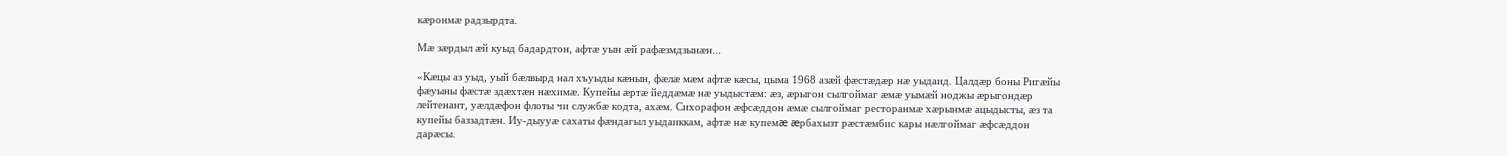кæронмæ радзырдта.

Мæ зæрдыл æй куыд бадардтон, афтæ уын æй рафæзмдзынæн...

«Кæцы аз уыд, уый бæлвырд нал хъуыды кæнын, фæлæ мæм афтæ кæсы, цыма 1968 азæй фæстæдæр нæ уыдаид. Цалдæр боны Ригæйы фæуыны фæстæ здæхтæн нæхимæ. Купейы æртæ йеддæмæ нæ уыдыстæм: æз, æрыгон сылгоймаг æмæ уымæй ноджы æрыгондæр лейтенант, уæлдæфон флоты чи службæ кодта, ахæм. Сихорафон æфсæддон æмæ сылгоймаг ресторанмæ хæрынмæ ацыдысты, æз та купейы баззадтæн. Иу-дыууæ сахаты фæндагыл уыдаиккам, афтæ нæ купемæ æрбахызт рæстæмбис кары нæлгоймаг æфсæддон дарæсы.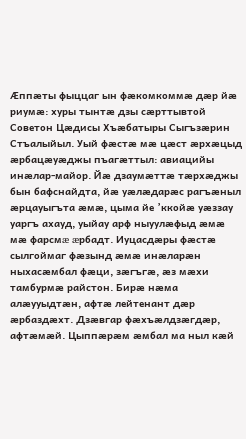Æппæты фыццаг ын фæкомкоммæ дæр йæ риумæ: хуры тынтæ дзы сæрттывтой Советон Цæдисы Хъæбатыры Сыгъзæрин Стъалыйыл. Уый фæстæ мæ цæст æрхæцыд æрбацæуæджы пъагæттыл: авиацийы инæлар-майор. Йæ дзаумæттæ тæрхæджы бын бафснайдта, йæ уæлæдарæс рагъæныл æрцауыгъта æмæ, цыма йе ’ккойæ уæззау уаргъ ахауд, уыйау арф ныуулæфыд æмæ мæ фарсмæ æрбадт. Иуцасдæры фæстæ сылгоймаг фæзынд æмæ инæларæн ныхасæмбал фæци, зæгъгæ, æз мæхи тамбурмæ райстон. Бирæ нæма алæууыдтæн, афтæ лейтенант дæр æрбаздæхт. Дзæвгар фæхъæлдзæгдæр, афтæмæй. Цыппæрæм æмбал ма ныл кæй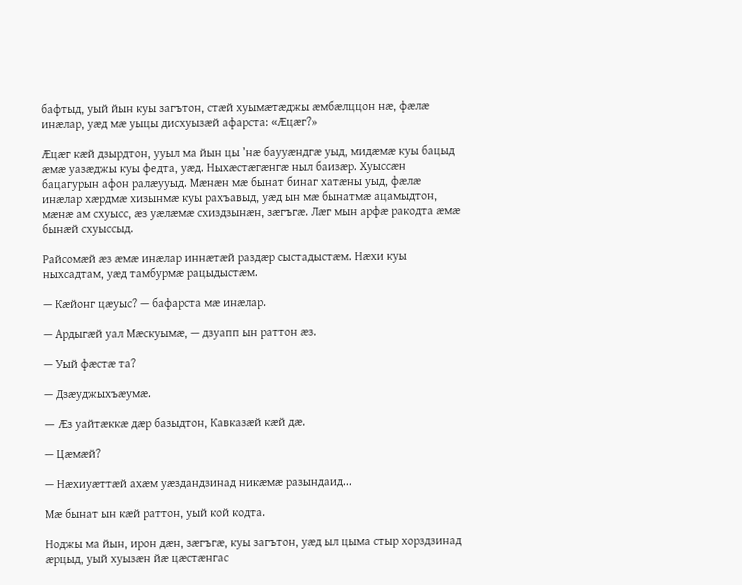бафтыд, уый йын куы загътон, стæй хуымæтæджы æмбæлццон нæ, фæлæ инæлар, уæд мæ уыцы дисхуызæй афарста: «Æцæг?»

Æцæг кæй дзырдтон, ууыл ма йын цы ’нæ баууæндгæ уыд, мидæмæ куы бацыд æмæ уазæджы куы федта, уæд. Ныхæстæгæнгæ ныл баизæр. Хуыссæн бацагурын афон ралæууыд. Мæнæн мæ бынат бинаг хатæны уыд, фæлæ инæлар хæрдмæ хизынмæ куы рахъавыд, уæд ын мæ бынатмæ ацамыдтон, мæнæ ам схуысс, æз уæлæмæ схиздзынæн, зæгъгæ. Лæг мын арфæ ракодта æмæ бынæй схуыссыд.

Райсомæй æз æмæ инæлар иннæтæй раздæр сыстадыстæм. Нæхи куы ныхсадтам, уæд тамбурмæ рацыдыстæм.

— Кæйонг цæуыс? — бафарста мæ инæлар.

— Ардыгæй уал Мæскуымæ, — дзуапп ын раттон æз.

— Уый фæстæ та?

— Дзæуджыхъæумæ.

— Æз уайтæккæ дæр базыдтон, Кавказæй кæй дæ.

— Цæмæй?

— Нæхиуæттæй ахæм уæздандзинад никæмæ разындаид...

Мæ бынат ын кæй раттон, уый кой кодта.

Ноджы ма йын, ирон дæн, зæгъгæ, куы загътон, уæд ыл цыма стыр хорздзинад æрцыд, уый хуызæн йæ цæстæнгас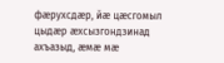фæрухсдæр, йæ цæсгомыл цыдæр æхсызгондзинад ахъазыд, æмæ мæ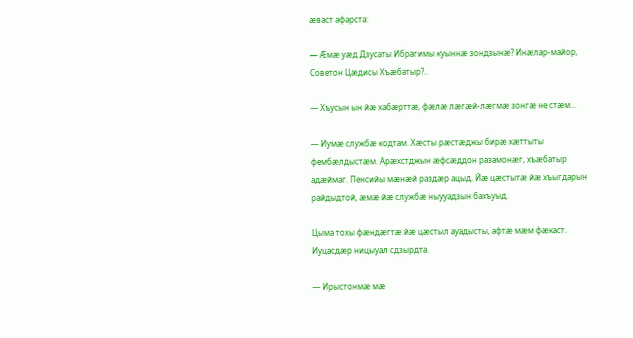æваст афарста:

— Æмæ уæд Дзусаты Ибрагимы куыннæ зондзынæ? Инæлар-майор, Советон Цæдисы Хъæбатыр?..

— Хъусын ын йæ хабæрттæ, фæлæ лæгæй-лæгмæ зонгæ не стæм...

— Иумæ службæ кодтам. Хæсты рæстæджы бирæ хæттыты фембæлдыстæм. Арæхстджын æфсæддон разамонæг, хъæбатыр адæймаг. Пенсийы мæнæй раздæр ацыд. Йæ цæстытæ йæ хъыгдарын райдыдтой, æмæ йæ службæ ныууадзын бахъуыд.

Цыма тохы фæндæгтæ йæ цæстыл ауадысты, афтæ мæм фæкаст. Иуцасдæр ницыуал сдзырдта.

— Ирыстонмæ мæ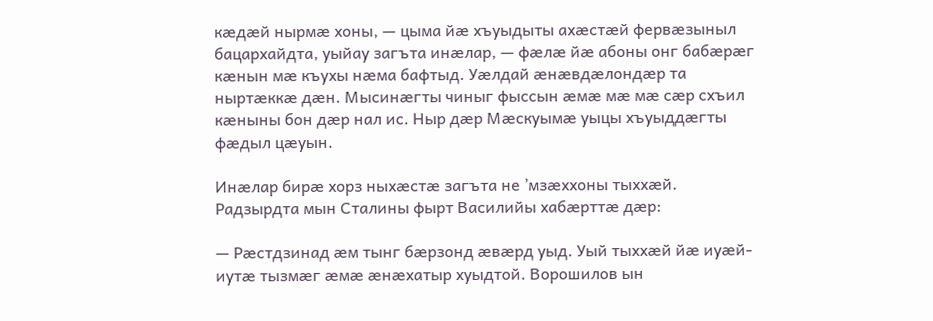кæдæй нырмæ хоны, — цыма йæ хъуыдыты ахæстæй фервæзыныл бацархайдта, уыйау загъта инæлар, — фæлæ йæ абоны онг бабæрæг кæнын мæ къухы нæма бафтыд. Уæлдай æнæвдæлондæр та ныртæккæ дæн. Мысинæгты чиныг фыссын æмæ мæ мæ сæр схъил кæныны бон дæр нал ис. Ныр дæр Мæскуымæ уыцы хъуыддæгты фæдыл цæуын.

Инæлар бирæ хорз ныхæстæ загъта не ’мзæххоны тыххæй. Радзырдта мын Сталины фырт Василийы хабæрттæ дæр:

— Рæстдзинад æм тынг бæрзонд æвæрд уыд. Уый тыххæй йæ иуæй-иутæ тызмæг æмæ æнæхатыр хуыдтой. Ворошилов ын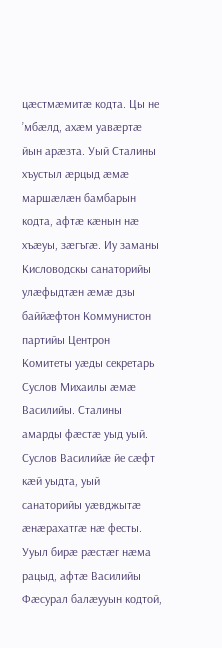цæстмæмитæ кодта. Цы не ’мбæлд, ахæм уавæртæ йын арæзта. Уый Сталины хъустыл æрцыд æмæ маршæлæн бамбарын кодта, афтæ кæнын нæ хъæуы, зæгъгæ. Иу заманы Кисловодскы санаторийы улæфыдтæн æмæ дзы баййæфтон Коммунистон партийы Центрон Комитеты уæды секретарь Суслов Михаилы æмæ Василийы. Сталины амарды фæстæ уыд уый. Суслов Василийæ йе сæфт кæй уыдта, уый санаторийы уæвджытæ æнæрахатгæ нæ фесты. Ууыл бирæ рæстæг нæма рацыд, афтæ Василийы Фæсурал балæууын кодтой,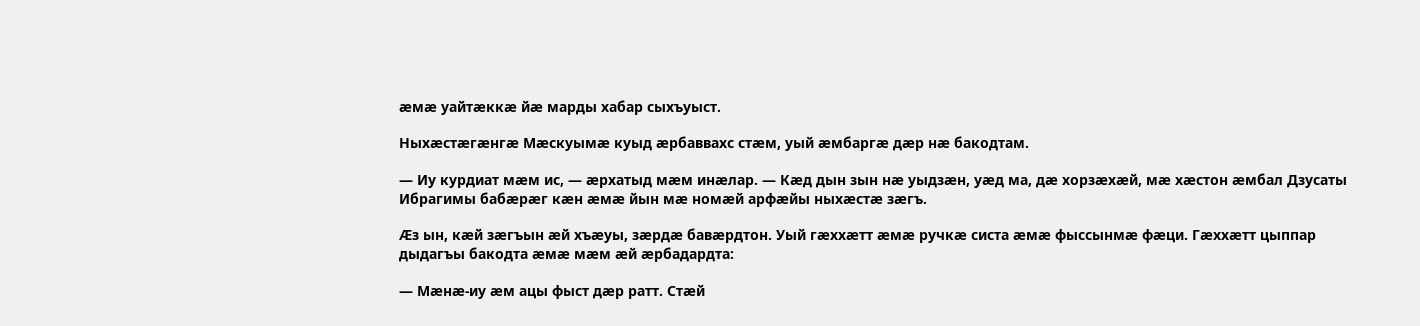æмæ уайтæккæ йæ марды хабар сыхъуыст.

Ныхæстæгæнгæ Мæскуымæ куыд æрбаввахс стæм, уый æмбаргæ дæр нæ бакодтам.

— Иу курдиат мæм ис, — æрхатыд мæм инæлар. — Кæд дын зын нæ уыдзæн, уæд ма, дæ хорзæхæй, мæ хæстон æмбал Дзусаты Ибрагимы бабæрæг кæн æмæ йын мæ номæй арфæйы ныхæстæ зæгъ.

Æз ын, кæй зæгъын æй хъæуы, зæрдæ бавæрдтон. Уый гæххæтт æмæ ручкæ систа æмæ фыссынмæ фæци. Гæххæтт цыппар дыдагъы бакодта æмæ мæм æй æрбадардта:

— Мæнæ-иу æм ацы фыст дæр ратт. Стæй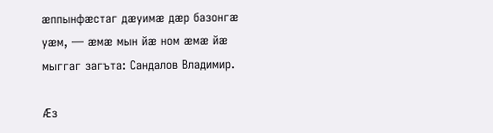æппынфæстаг дæуимæ дæр базонгæ уæм, — æмæ мын йæ ном æмæ йæ мыггаг загъта: Сандалов Владимир.

Æз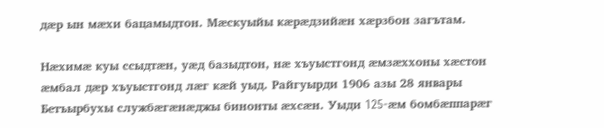дæр ын мæхи бацамыдтон. Мæскуыйы кæрæдзийæн хæрзбон загътам.

Нæхимæ куы ссыдтæн, уæд базыдтон, нæ хъуыстгонд æмзæххоны хæстон æмбал дæр хъуыстгонд лæг кæй уыд. Райгуырди 1906 азы 28 январы Бетъырбухы службæгæнæджы бинонты æхсæн. Уыди 125-æм бомбæппарæг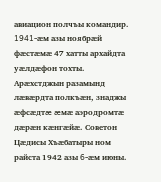авиацион полчъы командир. 1941-æм азы ноябрæй фæстæмæ 47 хатты архайдта уæлдæфон тохты. Арæхстджын разамынд лæвæрдта полкъæн, знаджы æфсæдтæ æмæ аэродромтæ дæрæн кæнгæйæ. Советон Цæдисы Хъæбатыры ном райста 1942 азы 6-æм июны.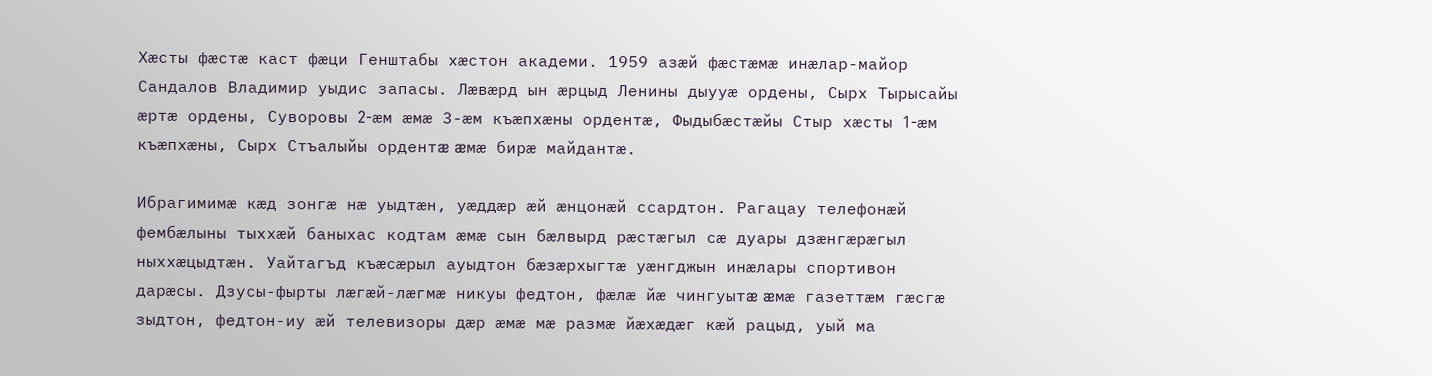Хæсты фæстæ каст фæци Генштабы хæстон академи. 1959 азæй фæстæмæ инæлар-майор Сандалов Владимир уыдис запасы. Лæвæрд ын æрцыд Ленины дыууæ ордены, Сырх Тырысайы æртæ ордены, Суворовы 2-æм æмæ 3-æм къæпхæны ордентæ, Фыдыбæстæйы Стыр хæсты 1-æм къæпхæны, Сырх Стъалыйы ордентæ æмæ бирæ майдантæ.

Ибрагимимæ кæд зонгæ нæ уыдтæн, уæддæр æй æнцонæй ссардтон. Рагацау телефонæй фембæлыны тыххæй баныхас кодтам æмæ сын бæлвырд рæстæгыл сæ дуары дзæнгæрæгыл ныххæцыдтæн. Уайтагъд къæсæрыл ауыдтон бæзæрхыгтæ уæнгджын инæлары спортивон дарæсы. Дзусы-фырты лæгæй-лæгмæ никуы федтон, фæлæ йæ чингуытæ æмæ газеттæм гæсгæ зыдтон, федтон-иу æй телевизоры дæр æмæ мæ размæ йæхæдæг кæй рацыд, уый ма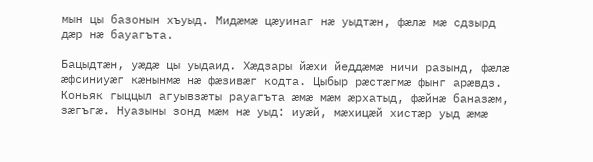мын цы базонын хъуыд. Мидæмæ цæуинаг нæ уыдтæн, фæлæ мæ сдзырд дæр нæ бауагъта.

Бацыдтæн, уæдæ цы уыдаид. Хæдзары йæхи йеддæмæ ничи разынд, фæлæ æфсиниуæг кæнынмæ нæ фæзивæг кодта. Цыбыр рæстæгмæ фынг арæвдз. Коньяк гыццыл агуывзæты рауагъта æмæ мæм æрхатыд, фæйнæ баназæм, зæгъгæ. Нуазыны зонд мæм нæ уыд: иуæй, мæхицæй хистæр уыд æмæ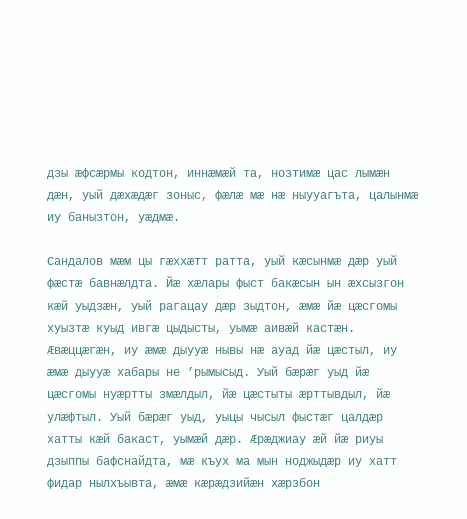дзы æфсæрмы кодтон, иннæмæй та, нозтимæ цас лымæн дæн, уый дæхæдæг зоныс, фæлæ мæ нæ ныууагъта, цалынмæ иу банызтон, уæдмæ.

Сандалов мæм цы гæххæтт ратта, уый кæсынмæ дæр уый фæстæ бавнæлдта. Йæ хæлары фыст бакæсын ын æхсызгон кæй уыдзæн, уый рагацау дæр зыдтон, æмæ йæ цæсгомы хуызтæ куыд ивгæ цыдысты, уымæ аивæй кастæн. Æвæццæгæн, иу æмæ дыууæ нывы нæ ауад йæ цæстыл, иу æмæ дыууæ хабары не ’рымысыд. Уый бæрæг уыд йæ цæсгомы нуæртты змæлдыл, йæ цæстыты æрттывдыл, йæ улæфтыл. Уый бæрæг уыд, уыцы чысыл фыстæг цалдæр хатты кæй бакаст, уымæй дæр. Æрæджиау æй йæ риуы дзыппы бафснайдта, мæ къух ма мын ноджыдæр иу хатт фидар нылхъывта, æмæ кæрæдзийæн хæрзбон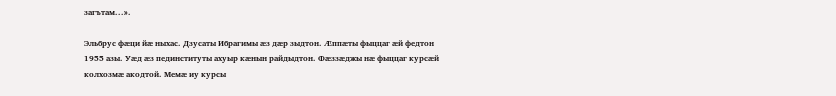загътам...».

Эльбрус фæци йæ ныхас. Дзусаты Ибрагимы æз дæр зыдтон. Æппæты фыццаг æй федтон 1955 азы. Уæд æз пединституты ахуыр кæнын райдыдтон. Фæззæджы нæ фыццаг курсæй колхозмæ акодтой. Мемæ иу курсы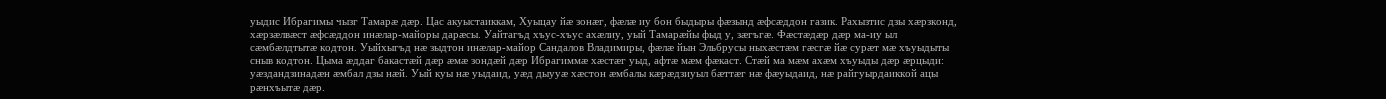уыдис Ибрагимы чызг Тамарæ дæр. Цас акуыстаиккам, Хуыцау йæ зонæг, фæлæ иу бон быдыры фæзынд æфсæддон газик. Рахызтис дзы хæрзконд, хæрзæлвæст æфсæддон инæлар-майоры дарæсы. Уайтагъд хъус-хъус ахæлиу, уый Тамарæйы фыд у, зæгъгæ. Фæстæдæр дæр ма-иу ыл сæмбæлдтытæ кодтон. Уыйхыгъд нæ зыдтон инæлар-майор Сандалов Владимиры, фæлæ йын Эльбрусы ныхæстæм гæсгæ йæ сурæт мæ хъуыдыты сныв кодтон. Цыма æддаг бакастæй дæр æмæ зондæй дæр Ибрагиммæ хæстæг уыд, афтæ мæм фæкаст. Стæй ма мæм ахæм хъуыды дæр æрцыди: уæздандзинадæн æмбал дзы нæй. Уый куы нæ уыдаид, уæд дыууæ хæстон æмбалы кæрæдзиуыл бæттæг нæ фæуыдаид, нæ райгуырдаиккой ацы рæнхъытæ дæр.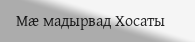Мæ мадырвад Хосаты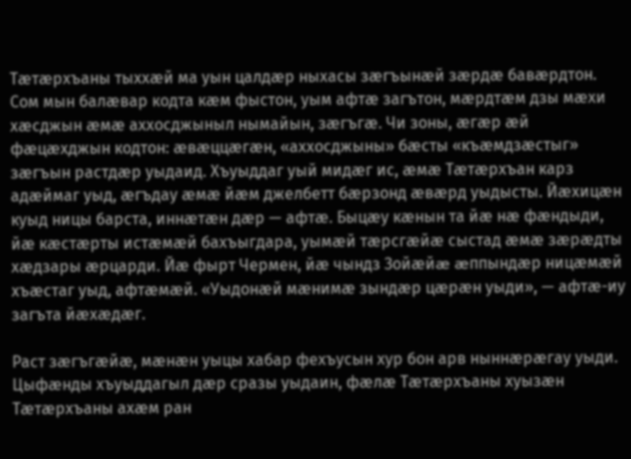Тæтæрхъаны тыххæй ма уын цалдæр ныхасы зæгъынæй зæрдæ бавæрдтон. Сом мын балæвар кодта кæм фыстон, уым афтæ загътон, мæрдтæм дзы мæхи хæсджын æмæ аххосджыныл нымайын, зæгъгæ. Чи зоны, æгæр æй фæцæхджын кодтон: æвæццæгæн, «аххосджыны» бæсты «къæмдзæстыг» зæгъын растдæр уыдаид. Хъуыддаг уый мидæг ис, æмæ Тæтæрхъан карз адæймаг уыд, æгъдау æмæ йæм джелбетт бæрзонд æвæрд уыдысты. Йæхицæн куыд ницы барста, иннæтæн дæр — афтæ. Быцæу кæнын та йæ нæ фæндыди, йæ кæстæрты истæмæй бахъыгдара, уымæй тæрсгæйæ сыстад æмæ зæрæдты хæдзары æрцарди. Йæ фырт Чермен, йæ чындз Зойæйæ æппындæр ницæмæй хъæстаг уыд, афтæмæй. «Уыдонæй мæнимæ зындæр цæрæн уыди», — афтæ-иу загъта йæхæдæг.

Раст зæгъгæйæ, мæнæн уыцы хабар фехъусын хур бон арв ныннæрæгау уыди. Цыфæнды хъуыддагыл дæр сразы уыдаин, фæлæ Тæтæрхъаны хуызæн Тæтæрхъаны ахæм ран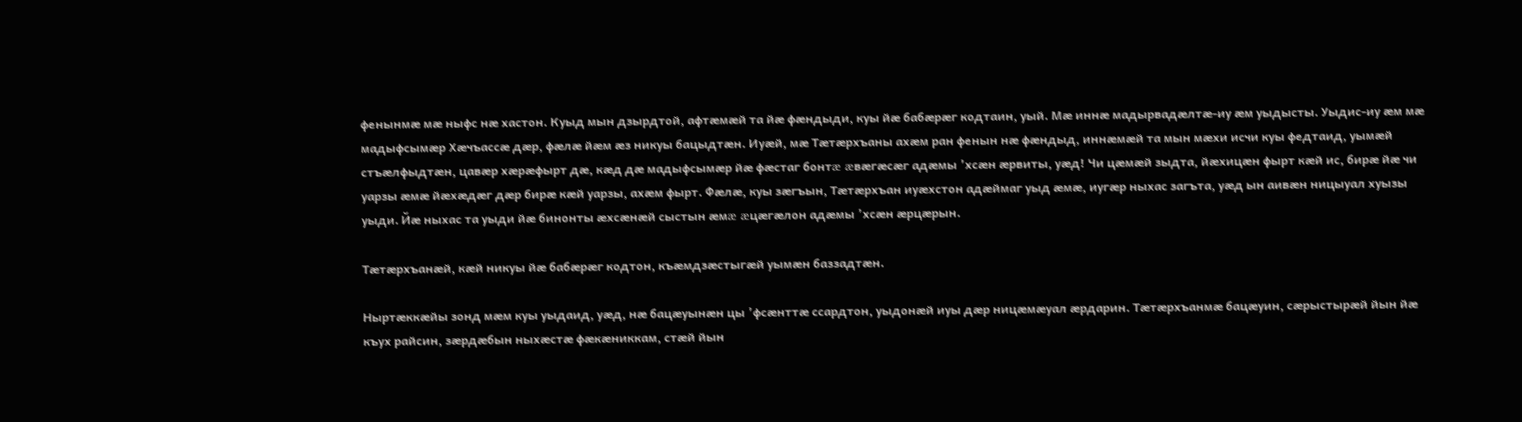фенынмæ мæ ныфс нæ хастон. Куыд мын дзырдтой, афтæмæй та йæ фæндыди, куы йæ бабæрæг кодтаин, уый. Мæ иннæ мадырвадæлтæ-иу æм уыдысты. Уыдис-иу æм мæ мадыфсымæр Хæчъассæ дæр, фæлæ йæм æз никуы бацыдтæн. Иуæй, мæ Тæтæрхъаны ахæм ран фенын нæ фæндыд, иннæмæй та мын мæхи исчи куы федтаид, уымæй стъæлфыдтæн, цавæр хæрæфырт дæ, кæд дæ мадыфсымæр йæ фæстаг бонтæ æвæгæсæг адæмы ’хсæн æрвиты, уæд! Чи цæмæй зыдта, йæхицæн фырт кæй ис, бирæ йæ чи уарзы æмæ йæхæдæг дæр бирæ кæй уарзы, ахæм фырт. Фæлæ, куы зæгъын, Тæтæрхъан иуæхстон адæймаг уыд æмæ, иугæр ныхас загъта, уæд ын аивæн ницыуал хуызы уыди. Йæ ныхас та уыди йæ бинонты æхсæнæй сыстын æмæ æцæгæлон адæмы ’хсæн æрцæрын.

Тæтæрхъанæй, кæй никуы йæ бабæрæг кодтон, къæмдзæстыгæй уымæн баззадтæн.

Ныртæккæйы зонд мæм куы уыдаид, уæд, нæ бацæуынæн цы ’фсæнттæ ссардтон, уыдонæй иуы дæр ницæмæуал æрдарин. Тæтæрхъанмæ бацæуин, сæрыстырæй йын йæ къух райсин, зæрдæбын ныхæстæ фæкæниккам, стæй йын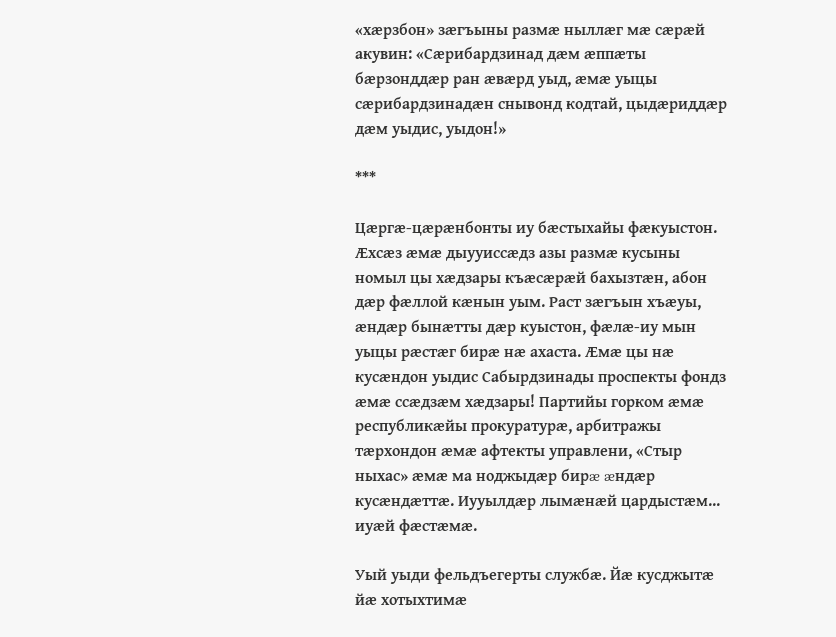«хæрзбон» зæгъыны размæ ныллæг мæ сæрæй акувин: «Сæрибардзинад дæм æппæты бæрзонддæр ран æвæрд уыд, æмæ уыцы сæрибардзинадæн снывонд кодтай, цыдæриддæр дæм уыдис, уыдон!»

***

Цæргæ-цæрæнбонты иу бæстыхайы фæкуыстон. Æхсæз æмæ дыууиссæдз азы размæ кусыны номыл цы хæдзары къæсæрæй бахызтæн, абон дæр фæллой кæнын уым. Раст зæгъын хъæуы, æндæр бынæтты дæр куыстон, фæлæ-иу мын уыцы рæстæг бирæ нæ ахаста. Æмæ цы нæ кусæндон уыдис Сабырдзинады проспекты фондз æмæ ссæдзæм хæдзары! Партийы горком æмæ республикæйы прокуратурæ, арбитражы тæрхондон æмæ афтекты управлени, «Стыр ныхас» æмæ ма ноджыдæр бирæ æндæр кусæндæттæ. Иууылдæр лымæнæй цардыстæм... иуæй фæстæмæ.

Уый уыди фельдъегерты службæ. Йæ кусджытæ йæ хотыхтимæ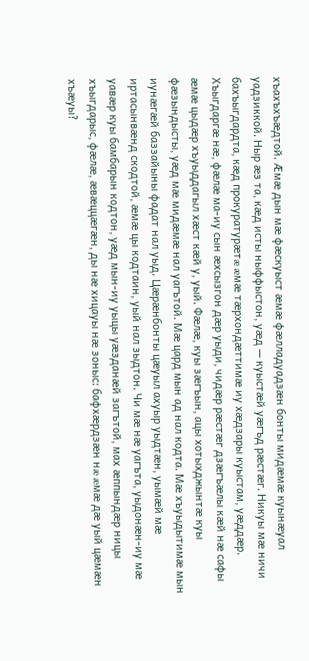хъахъхъæдтой. Æмæ дын мæ фæскуыст æмæ фæлладуадзæн бонты мидæмæ куынæуал уадзиккой. Ныр æз та, кæд исты ныффыстон, уæд — куыстæй уæгъд рæстæг. Никуы мæ ничи бахъыгдардта, кæд прокуратурæтæ æмæ тæрхондæттимæ иу хæдзары куыстам, уæддæр. Хъыгдаргæ нæ, фæлæ ма-иу сын æхсызгон дæр уыди, чидæр рæстæг дзæгъæлы кæй нæ сафы æмæ цыдæр хъуыддагыл хæст кæй у, уый. Фæлæ, куы зæгъын, ацы хотыхджынтæ куы фæзындысты, уæд мæ мидæмæ нал уагътой. Мæ цард мын ад нал кодта. Мæ хъуыдытимæ мын иунæгæй баззайыны фадат нал уыд. Цæрæнбонты цæуыл ахуыр уыдтæн, уымæй мæ иртасынвæнд скодтой, æмæ цы кодтаин, уый нал зыдтон. Чи мæ нæ уагъта, уыдонæн-иу мæ уавæр куы бамбарын кодтон, уæд мын-иу уыцы уæзданæй загътой, мах æппындæр ницы хъыгдарыс, фæлæ, æвæццæгæн, ды нæ хицауы нæ зоныс: бафхæрдзæн нæ æмæ дæ уый цæмæн хъæуы?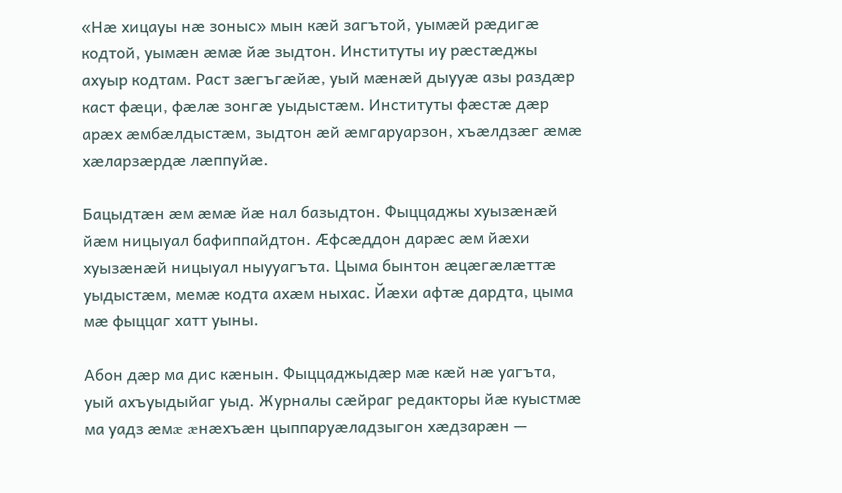«Нæ хицауы нæ зоныс» мын кæй загътой, уымæй рæдигæ кодтой, уымæн æмæ йæ зыдтон. Институты иу рæстæджы ахуыр кодтам. Раст зæгъгæйæ, уый мæнæй дыууæ азы раздæр каст фæци, фæлæ зонгæ уыдыстæм. Институты фæстæ дæр арæх æмбæлдыстæм, зыдтон æй æмгаруарзон, хъæлдзæг æмæ хæларзæрдæ лæппуйæ.

Бацыдтæн æм æмæ йæ нал базыдтон. Фыццаджы хуызæнæй йæм ницыуал бафиппайдтон. Æфсæддон дарæс æм йæхи хуызæнæй ницыуал ныууагъта. Цыма бынтон æцæгæлæттæ уыдыстæм, мемæ кодта ахæм ныхас. Йæхи афтæ дардта, цыма мæ фыццаг хатт уыны.

Абон дæр ма дис кæнын. Фыццаджыдæр мæ кæй нæ уагъта, уый ахъуыдыйаг уыд. Журналы сæйраг редакторы йæ куыстмæ ма уадз æмæ æнæхъæн цыппаруæладзыгон хæдзарæн —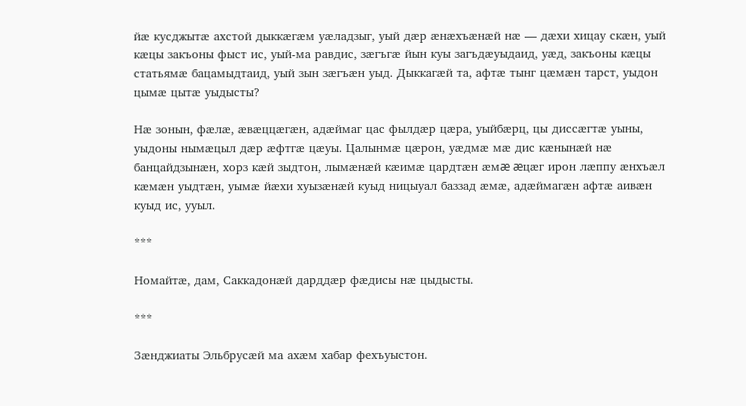йæ кусджытæ ахстой дыккæгæм уæладзыг, уый дæр æнæхъæнæй нæ — дæхи хицау скæн, уый кæцы закъоны фыст ис, уый-ма равдис, зæгъгæ йын куы загъдæуыдаид, уæд, закъоны кæцы статьямæ бацамыдтаид, уый зын зæгъæн уыд. Дыккагæй та, афтæ тынг цæмæн тарст, уыдон цымæ цытæ уыдысты?

Нæ зонын, фæлæ, æвæццæгæн, адæймаг цас фылдæр цæра, уыйбæрц, цы диссæгтæ уыны, уыдоны нымæцыл дæр æфтгæ цæуы. Цалынмæ цæрон, уæдмæ мæ дис кæнынæй нæ банцайдзынæн, хорз кæй зыдтон, лымæнæй кæимæ цардтæн æмæ æцæг ирон лæппу æнхъæл кæмæн уыдтæн, уымæ йæхи хуызæнæй куыд ницыуал баззад æмæ, адæймагæн афтæ аивæн куыд ис, ууыл.

***

Номайтæ, дам, Саккадонæй дарддæр фæдисы нæ цыдысты.

***

Зæнджиаты Эльбрусæй ма ахæм хабар фехъуыстон.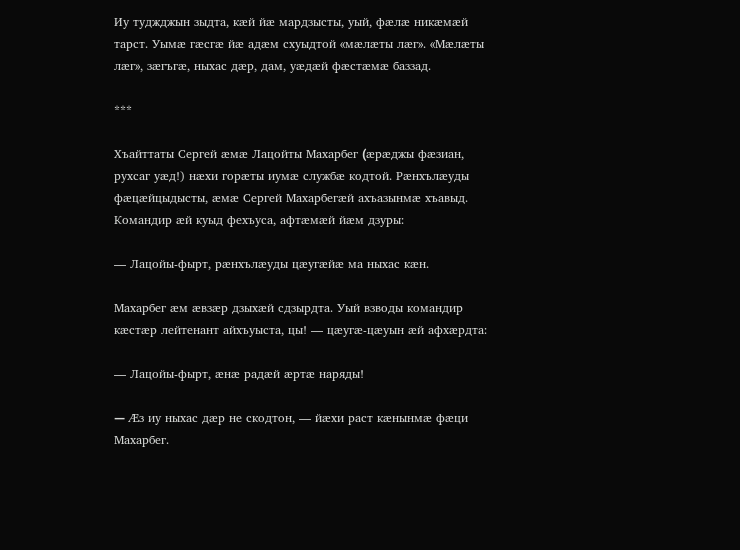Иу туджджын зыдта, кæй йæ мардзысты, уый, фæлæ никæмæй тарст. Уымæ гæсгæ йæ адæм схуыдтой «мæлæты лæг». «Мæлæты лæг», зæгъгæ, ныхас дæр, дам, уæдæй фæстæмæ баззад.

***

Хъайттаты Сергей æмæ Лацойты Махарбег (æрæджы фæзиан, рухсаг уæд!) нæхи горæты иумæ службæ кодтой. Рæнхълæуды фæцæйцыдысты, æмæ Сергей Махарбегæй ахъазынмæ хъавыд. Командир æй куыд фехъуса, афтæмæй йæм дзуры:

— Лацойы-фырт, рæнхълæуды цæугæйæ ма ныхас кæн.

Махарбег æм æвзæр дзыхæй сдзырдта. Уый взводы командир кæстæр лейтенант айхъуыста, цы! — цæугæ-цæуын æй афхæрдта:

— Лацойы-фырт, æнæ радæй æртæ наряды!

— Æз иу ныхас дæр не скодтон, — йæхи раст кæнынмæ фæци Махарбег.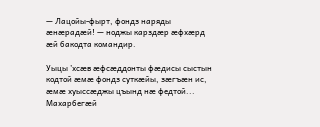— Лацойы-фырт, фондз наряды æнæрадæй! — ноджы карздæр æфхæрд æй бакодта командир.

Уыцы ’хсæв æфсæддонты фæдисы сыстын кодтой æмæ фондз суткæйы, зæгъæн ис, æмæ хуыссæджы цъынд нæ федтой... Махарбегæй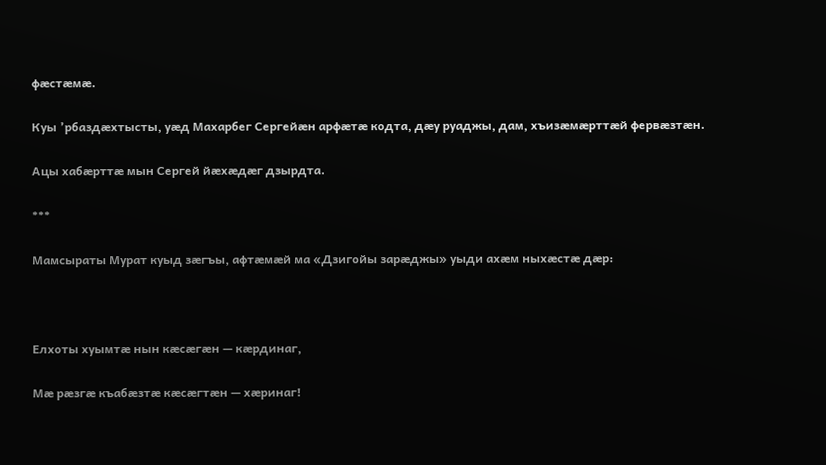фæстæмæ.

Куы ’рбаздæхтысты, уæд Махарбег Сергейæн арфæтæ кодта, дæу руаджы, дам, хъизæмæрттæй фервæзтæн.

Ацы хабæрттæ мын Сергей йæхæдæг дзырдта.

***

Мамсыраты Мурат куыд зæгъы, афтæмæй ма «Дзигойы зарæджы» уыди ахæм ныхæстæ дæр:



Елхоты хуымтæ нын кæсæгæн — кæрдинаг,

Мæ рæзгæ къабæзтæ кæсæгтæн — хæринаг!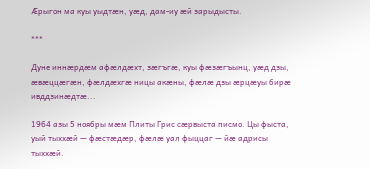Æрыгон ма куы уыдтæн, уæд, дам-иу æй зарыдысты.

***

Дуне иннæрдæм афæлдæхт, зæгъгæ, куы фæзæгъынц, уæд дзы, æвæццæгæн, фæлдæхгæ ницы акæны, фæлæ дзы æрцæуы бирæ ивддзинæдтæ...

1964 азы 5 ноябры мæм Плиты Грис сæрвыста писмо. Цы фыста, уый тыххæй — фæстæдæр, фæлæ уал фыццаг — йæ адрисы тыххæй.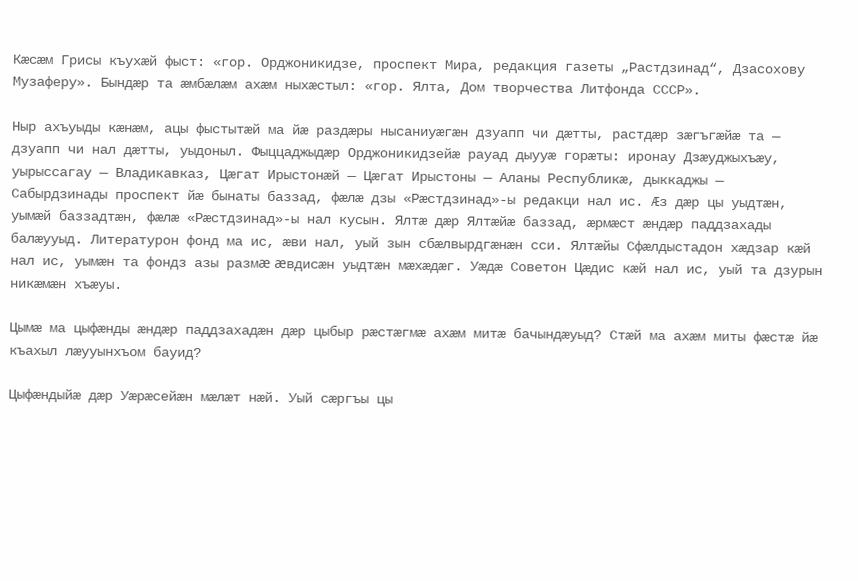Кæсæм Грисы къухæй фыст: «гор. Орджоникидзе, проспект Мира, редакция газеты „Растдзинад“, Дзасохову Музаферу». Бындæр та æмбæлæм ахæм ныхæстыл: «гор. Ялта, Дом творчества Литфонда СССР».

Ныр ахъуыды кæнæм, ацы фыстытæй ма йæ раздæры нысаниуæгæн дзуапп чи дæтты, растдæр зæгъгæйæ та — дзуапп чи нал дæтты, уыдоныл. Фыццаджыдæр Орджоникидзейæ рауад дыууæ горæты: иронау Дзæуджыхъæу, уырыссагау — Владикавказ, Цæгат Ирыстонæй — Цæгат Ирыстоны — Аланы Республикæ, дыккаджы — Сабырдзинады проспект йæ бынаты баззад, фæлæ дзы «Рæстдзинад»-ы редакци нал ис. Æз дæр цы уыдтæн, уымæй баззадтæн, фæлæ «Рæстдзинад»-ы нал кусын. Ялтæ дæр Ялтæйæ баззад, æрмæст æндæр паддзахады балæууыд. Литературон фонд ма ис, æви нал, уый зын сбæлвырдгæнæн сси. Ялтæйы Сфæлдыстадон хæдзар кæй нал ис, уымæн та фондз азы размæ æвдисæн уыдтæн мæхæдæг. Уæдæ Советон Цæдис кæй нал ис, уый та дзурын никæмæн хъæуы.

Цымæ ма цыфæнды æндæр паддзахадæн дæр цыбыр рæстæгмæ ахæм митæ бачындæуыд? Стæй ма ахæм миты фæстæ йæ къахыл лæууынхъом бауид?

Цыфæндыйæ дæр Уæрæсейæн мæлæт нæй. Уый сæргъы цы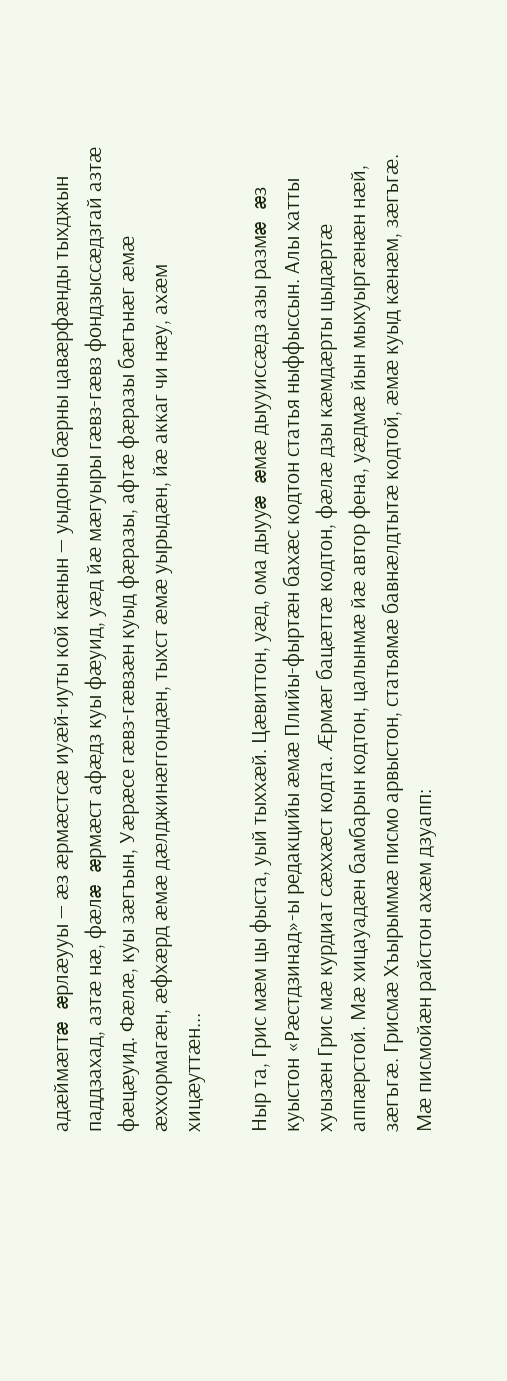адæймæгтæ æрлæууы — æз æрмæстсæ иуæй-иуты кой кæнын — уыдоны бæрны цавæрфæнды тыхджын паддзахад, азтæ нæ, фæлæ æрмæст афæдз куы фæуид, уæд йæ мæгуыры гæвз-гæвз фондзыссæдзгай азтæ фæцæуид. Фæлæ, куы зæгъын, Уæрæсе гæвз-гæвзæн куыд фæразы, афтæ фæразы бæгънæг æмæ æххормагæн, æфхæрд æмæ дæлджинæггондæн, тыхст æмæ уырыдæн, йæ аккаг чи нæу, ахæм хицæуттæн...

Ныр та, Грис мæм цы фыста, уый тыххæй. Цæвиттон, уæд, ома дыууæ æмæ дыууиссæдз азы размæ æз куыстон «Рæстдзинад»-ы редакцийы æмæ Плийы-фыртæн бахæс кодтон статья ныффыссын. Алы хатты хуызæн Грис мæ курдиат сæххæст кодта. Æрмæг бацæттæ кодтон, фæлæ дзы кæмдæрты цыдæртæ аппæрстой. Мæ хицауадæн бамбарын кодтон, цалынмæ йæ автор фена, уæдмæ йын мыхуыргæнæн нæй, зæгъгæ. Грисмæ Хъырыммæ писмо арвыстон, статьямæ бавнæлдтытæ кодтой, æмæ куыд кæнæм, зæгъгæ. Мæ писмойæн райстон ахæм дзуапп: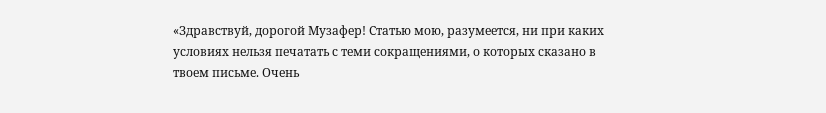«Здравствуй, дорогой Музафер! Статью мою, разумеется, ни при каких условиях нельзя печатать с теми сокращениями, о которых сказано в твоем письме. Очень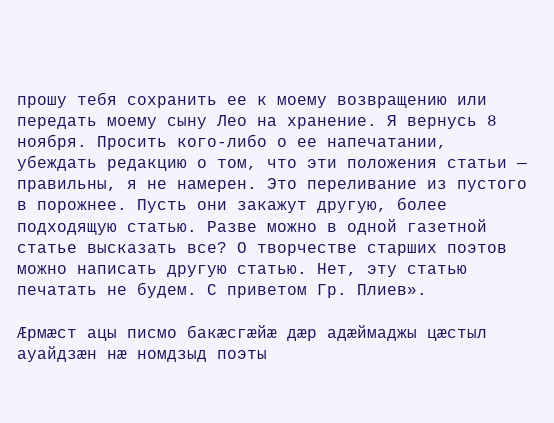прошу тебя сохранить ее к моему возвращению или передать моему сыну Лео на хранение. Я вернусь 8 ноября. Просить кого-либо о ее напечатании, убеждать редакцию о том, что эти положения статьи — правильны, я не намерен. Это переливание из пустого в порожнее. Пусть они закажут другую, более подходящую статью. Разве можно в одной газетной статье высказать все? О творчестве старших поэтов можно написать другую статью. Нет, эту статью печатать не будем. С приветом Гр. Плиев».

Æрмæст ацы писмо бакæсгæйæ дæр адæймаджы цæстыл ауайдзæн нæ номдзыд поэты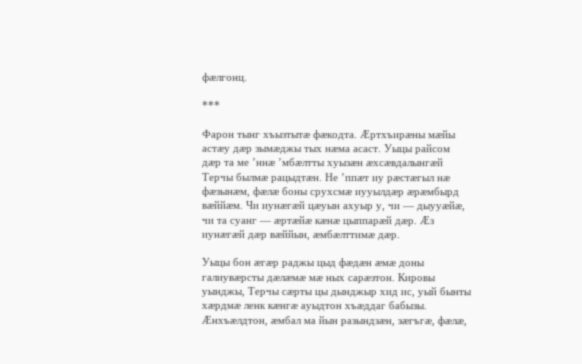фæлгонц.

***

Фарон тынг хъызтытæ фæкодта. Æртхъирæны мæйы астæу дæр зымæджы тых нæма асаст. Уыцы райсом дæр та ме ’ннæ ’мбæлтты хуызæн æхсæвдалынгæй Терчы былмæ рацыдтæн. Не ’ппæт иу рæстæгыл нæ фæзынæм, фæлæ боны срухсмæ иууылдæр æрæмбырд вæййæм. Чи иунæгæй цæуын ахуыр у, чи — дыууæйæ, чи та суанг — æртæйæ кæнæ цыппарæй дæр. Æз иунæгæй дæр вæййын, æмбæлттимæ дæр.

Уыцы бон æгæр раджы цыд фæдæн æмæ доны галиувæрсты дæлæмæ мæ ных сарæзтон. Кировы уынджы, Терчы сæрты цы дынджыр хид ис, уый бынты хæрдмæ ленк кæнгæ ауыдтон хъæддаг бабызы. Æнхъæлдтон, æмбал ма йын разындзæн, зæгъгæ, фæлæ,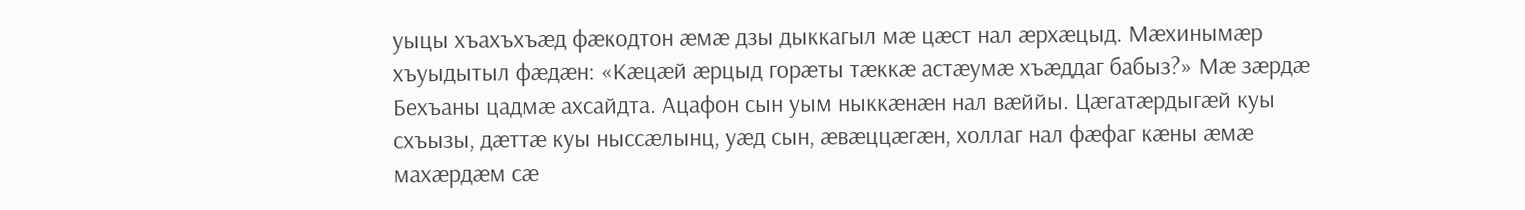уыцы хъахъхъæд фæкодтон æмæ дзы дыккагыл мæ цæст нал æрхæцыд. Мæхинымæр хъуыдытыл фæдæн: «Кæцæй æрцыд горæты тæккæ астæумæ хъæддаг бабыз?» Мæ зæрдæ Бехъаны цадмæ ахсайдта. Ацафон сын уым ныккæнæн нал вæййы. Цæгатæрдыгæй куы схъызы, дæттæ куы ныссæлынц, уæд сын, æвæццæгæн, холлаг нал фæфаг кæны æмæ махæрдæм сæ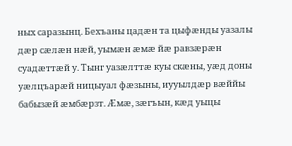ных саразынц. Бехъаны цадæн та цыфæнды уазалы дæр сæлæн нæй, уымæн æмæ йæ равзæрæн суадæттæй у. Тынг уазæлттæ куы скæны, уæд доны уæлцъарæй ницыуал фæзыны, иууылдæр вæййы бабызæй æмбæрзт. Æмæ, зæгъын, кæд уыцы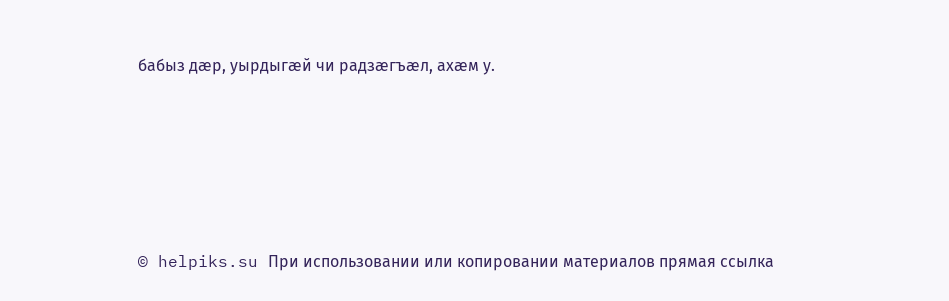бабыз дæр, уырдыгæй чи радзæгъæл, ахæм у.





© helpiks.su При использовании или копировании материалов прямая ссылка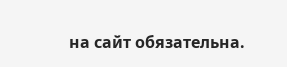на сайт обязательна.